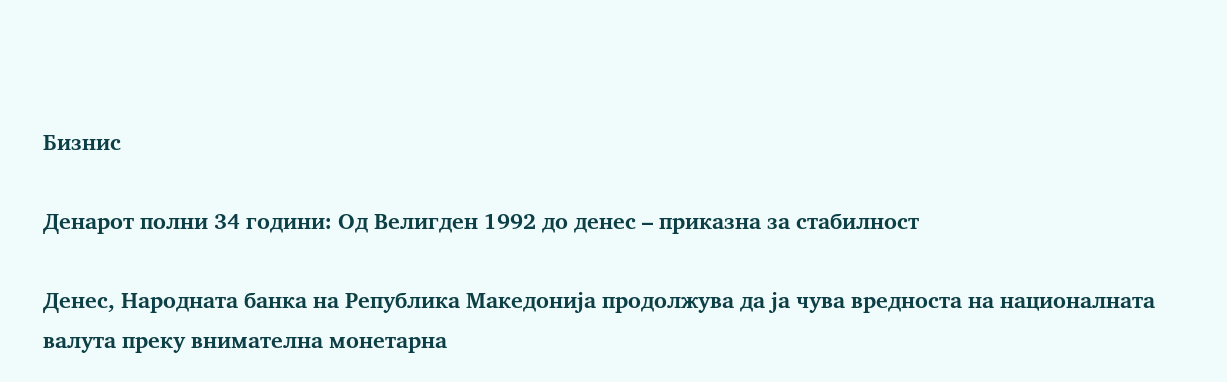Бизнис

Денарот полни 34 години: Од Велигден 1992 до денес – приказна за стабилност

Денес, Народната банка на Република Македонија продолжува да ја чува вредноста на националната валута преку внимателна монетарна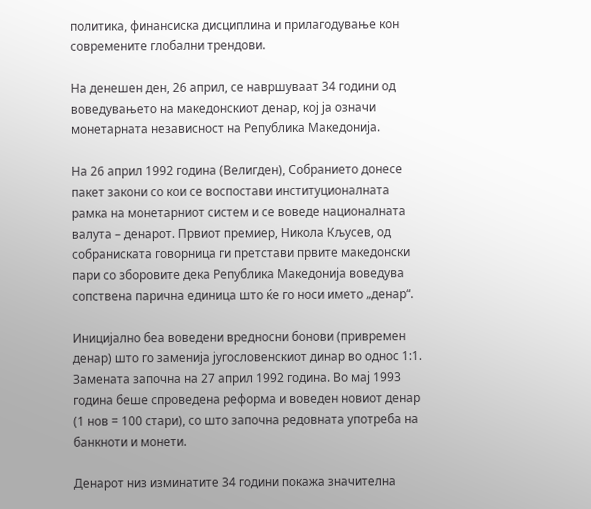политика, финансиска дисциплина и прилагодување кон современите глобални трендови.

На денешен ден, 26 април, се навршуваат 34 години од воведувањето на македонскиот денар, кој ја означи монетарната независност на Република Македонија.

На 26 април 1992 година (Велигден), Собранието донесе пакет закони со кои се воспостави институционалната рамка на монетарниот систем и се воведе националната валута – денарот. Првиот премиер, Никола Кљусев, од собраниската говорница ги претстави првите македонски пари со зборовите дека Република Македонија воведува сопствена парична единица што ќе го носи името „денар“.

Иницијално беа воведени вредносни бонови (привремен денар) што го заменија југословенскиот динар во однос 1:1. Замената започна на 27 април 1992 година. Во мај 1993 година беше спроведена реформа и воведен новиот денар (1 нов = 100 стари), со што започна редовната употреба на банкноти и монети.

Денарот низ изминатите 34 години покажа значителна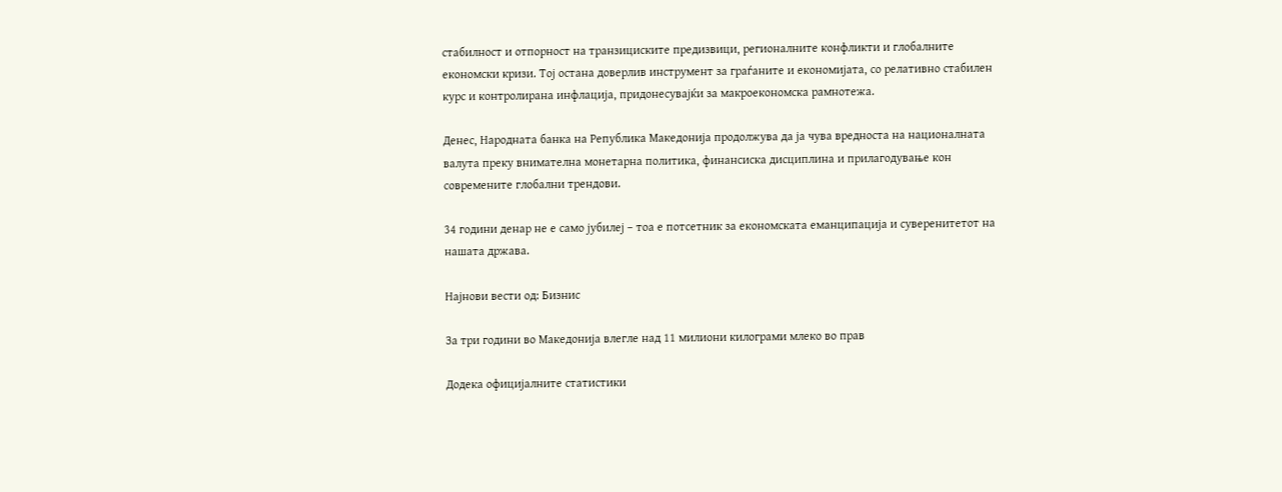стабилност и отпорност на транзициските предизвици, регионалните конфликти и глобалните економски кризи. Тој остана доверлив инструмент за граѓаните и економијата, со релативно стабилен курс и контролирана инфлација, придонесувајќи за макроекономска рамнотежа.

Денес, Народната банка на Република Македонија продолжува да ја чува вредноста на националната валута преку внимателна монетарна политика, финансиска дисциплина и прилагодување кон современите глобални трендови.

34 години денар не е само јубилеј – тоа е потсетник за економската еманципација и суверенитетот на нашата држава.

Најнови вести од: Бизнис

За три години во Македонија влегле над 11 милиони килограми млеко во прав

Додека официјалните статистики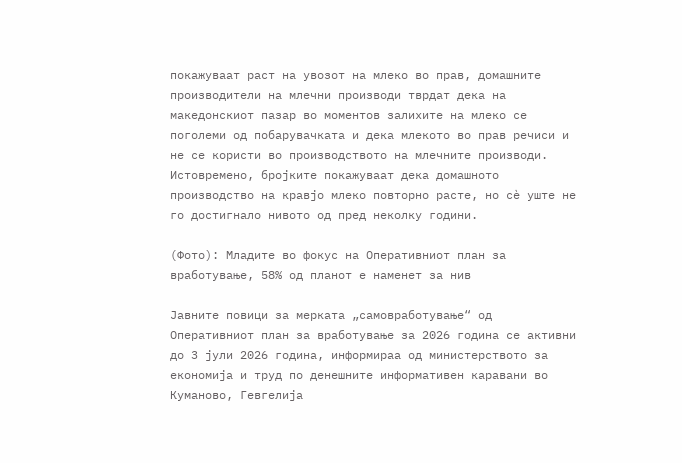покажуваат раст на увозот на млеко во прав, домашните производители на млечни производи тврдат дека на македонскиот пазар во моментов залихите на млеко се поголеми од побарувачката и дека млекото во прав речиси и не се користи во производството на млечните производи. Истовремено, бројките покажуваат дека домашното производство на кравјо млеко повторно расте, но сè уште не го достигнало нивото од пред неколку години.

(Фото): Младите во фокус на Оперативниот план за вработување, 58% од планот е наменет за нив

Јавните повици за мерката „самовработување“ од Оперативниот план за вработување за 2026 година се активни до 3 јули 2026 година, информираа од министерството за економија и труд по денешните информативен каравани во Куманово, Гевгелија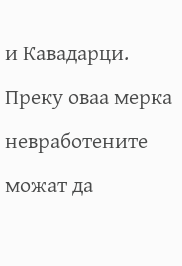и Кавадарци. Преку оваа мерка невработените можат да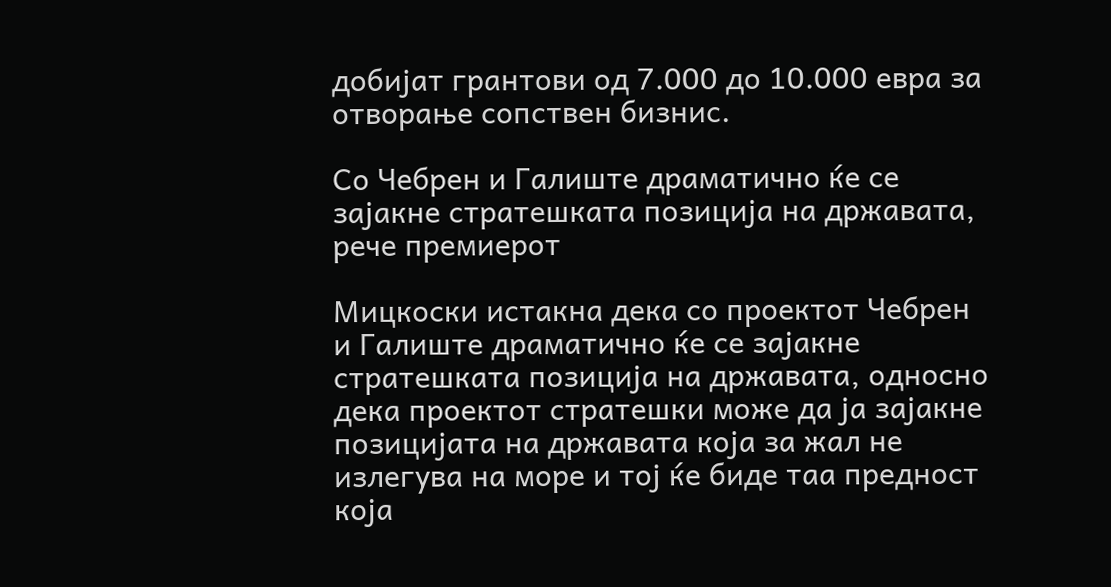добијат грантови од 7.000 до 10.000 евра за отворање сопствен бизнис.

Со Чебрен и Галиште драматично ќе се зајакне стратешката позиција на државата, рече премиерот

Мицкоски истакна дека со проектот Чебрен и Галиште драматично ќе се зајакне стратешката позиција на државата, односно дека проектот стратешки може да ја зајакне позицијата на државата која за жал не излегува на море и тој ќе биде таа предност која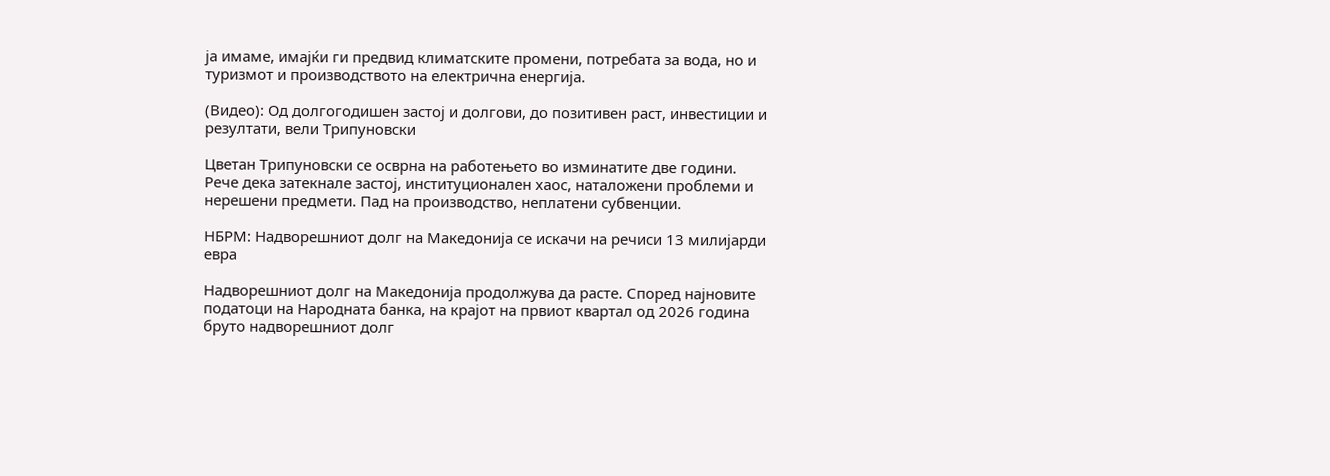ја имаме, имајќи ги предвид климатските промени, потребата за вода, но и туризмот и производството на електрична енергија.

(Видео): Од долгогодишен застој и долгови, до позитивен раст, инвестиции и резултати, вели Трипуновски

Цветан Трипуновски се осврна на работењето во изминатите две години. Рече дека затекнале застој, институционален хаос, наталожени проблеми и нерешени предмети. Пад на производство, неплатени субвенции.

НБРМ: Надворешниот долг на Македонија се искачи на речиси 13 милијарди евра

Надворешниот долг на Македонија продолжува да расте. Според најновите податоци на Народната банка, на крајот на првиот квартал од 2026 година бруто надворешниот долг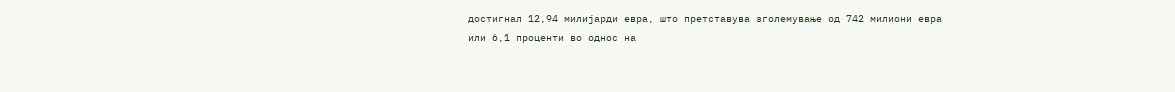достигнал 12,94 милијарди евра, што претставува зголемување од 742 милиони евра или 6,1 проценти во однос на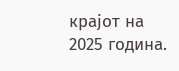крајот на 2025 година.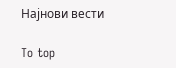Најнови вести

To top